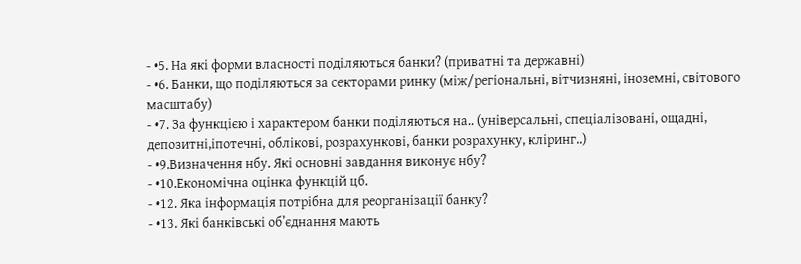- •5. На які форми власності поділяються банки? (приватні та державні)
- •6. Банки, що поділяються за секторами ринку (між/регіональні, вітчизняні, іноземні, світового масштабу)
- •7. За функцією і характером банки поділяються на.. (універсальні, спеціалізовані, ощадні, депозитні,іпотечні, облікові, розрахункові, банки розрахунку, кліринг..)
- •9.Визначення нбу. Які основні завдання виконує нбу?
- •10.Економічна оцінка функцій цб.
- •12. Яка інформація потрібна для реорганізації банку?
- •13. Які банківські об’єднання мають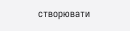створювати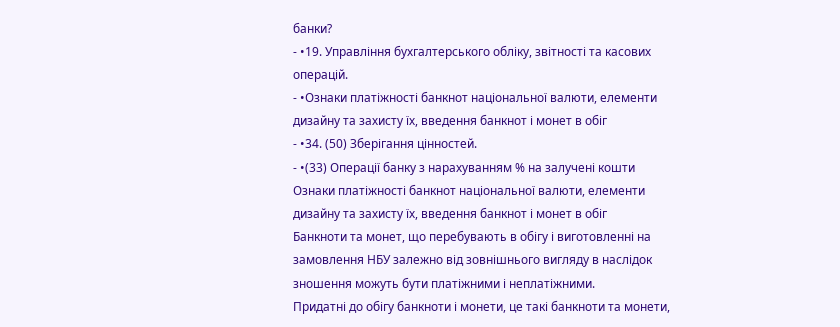банки?
- •19. Управління бухгалтерського обліку, звітності та касових операцій.
- •Ознаки платіжності банкнот національної валюти, елементи дизайну та захисту їх, введення банкнот і монет в обіг
- •34. (50) Зберігання цінностей.
- •(33) Операції банку з нарахуванням % на залучені кошти
Ознаки платіжності банкнот національної валюти, елементи дизайну та захисту їх, введення банкнот і монет в обіг
Банкноти та монет, що перебувають в обігу і виготовленні на замовлення НБУ залежно від зовнішнього вигляду в наслідок зношення можуть бути платіжними і неплатіжними.
Придатні до обігу банкноти і монети, це такі банкноти та монети,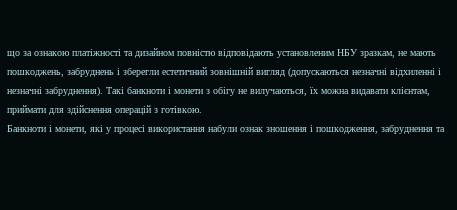що за ознакою платіжності та дизайном повністю відповідають установленим НБУ зразкам, не мають пошкоджень, забруднень і зберегли естетичний зовнішній вигляд (допускаються незначні відхиленні і незначні забруднення). Такі банкноти і монети з обігу не вилучаються, їх можна видавати клієнтам, приймати для здійснення операцій з готівкою.
Банкноти і монети, які у процесі використання набули ознак зношення і пошкодження, забруднення та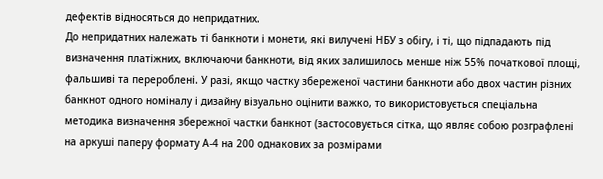дефектів відносяться до непридатних.
До непридатних належать ті банкноти і монети, які вилучені НБУ з обігу, і ті, що підпадають під визначення платіжних, включаючи банкноти, від яких залишилось менше ніж 55% початкової площі, фальшиві та перероблені. У разі, якщо частку збереженої частини банкноти або двох частин різних банкнот одного номіналу і дизайну візуально оцінити важко, то використовується спеціальна методика визначення збережної частки банкнот (застосовується сітка, що являє собою розграфлені на аркуші паперу формату А-4 на 200 однакових за розмірами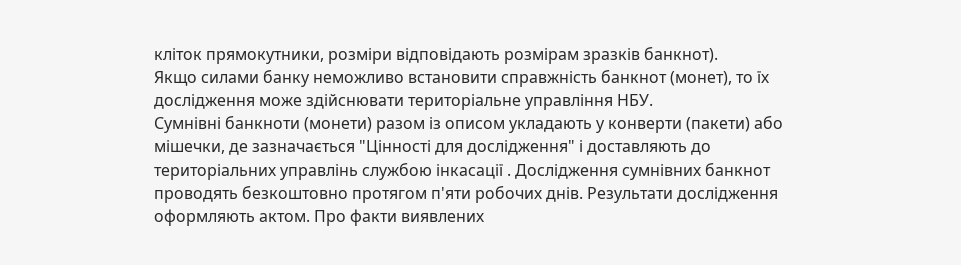кліток прямокутники, розміри відповідають розмірам зразків банкнот).
Якщо силами банку неможливо встановити справжність банкнот (монет), то їх дослідження може здійснювати територіальне управління НБУ.
Сумнівні банкноти (монети) разом із описом укладають у конверти (пакети) або мішечки, де зазначається "Цінності для дослідження" і доставляють до територіальних управлінь службою інкасації . Дослідження сумнівних банкнот проводять безкоштовно протягом п'яти робочих днів. Результати дослідження оформляють актом. Про факти виявлених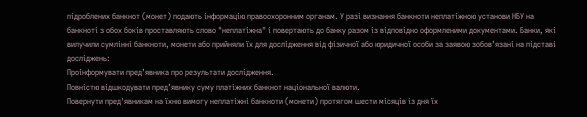підроблених банкнот (монет) подають інформацію правоохоронним органам. У разі визнання банкноти неплатіжною установи НБУ на банкноті з обох боків проставляють слово "неплатіжна" і повертають до банку разом із відповідно оформленими документами. Банки, які вилучили сумлінні банкноти, монети або прийняли їх для дослідження від фізичної або юридичної особи за заявою зобов’язані на підставі досліджень:
Проінформувати пред’явника про результати дослідження.
Повністю відшкодувати пред’явнику суму платіжних банкнот національної валюти.
Повернути пред'явникам на їхню вимогу неплатіжні банкноти (монети) протягом шести місяців із дня їх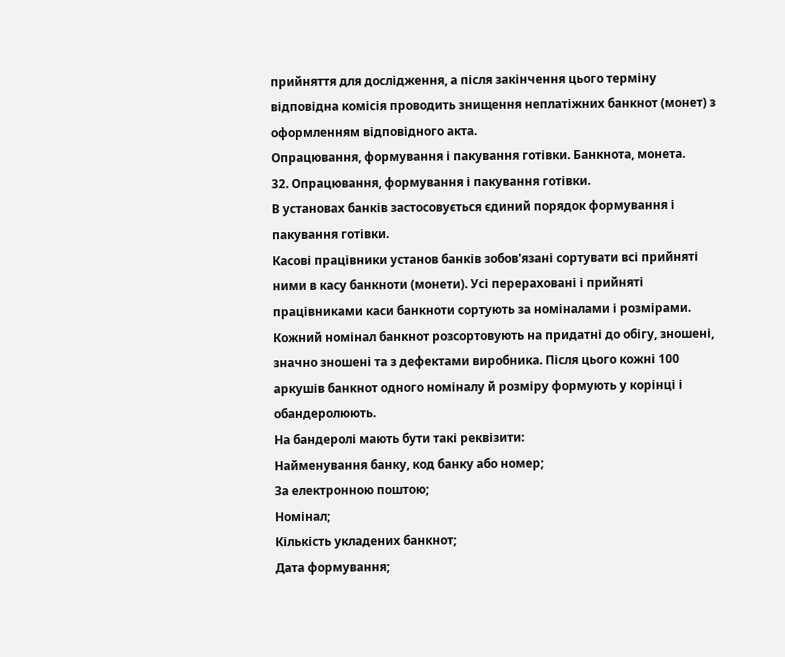прийняття для дослідження, а після закінчення цього терміну відповідна комісія проводить знищення неплатіжних банкнот (монет) з оформленням відповідного акта.
Опрацювання, формування і пакування готівки. Банкнота, монета.
32. Опрацювання, формування і пакування готівки.
В установах банків застосовується єдиний порядок формування і пакування готівки.
Касові працівники установ банків зобов'язані сортувати всі прийняті ними в касу банкноти (монети). Усі перераховані і прийняті працівниками каси банкноти сортують за номіналами і розмірами. Кожний номінал банкнот розсортовують на придатні до обігу, зношені, значно зношені та з дефектами виробника. Після цього кожні 100 аркушів банкнот одного номіналу й розміру формують у корінці і обандеролюють.
На бандеролі мають бути такі реквізити:
Найменування банку, код банку або номер;
За електронною поштою;
Номінал;
Кількість укладених банкнот;
Дата формування;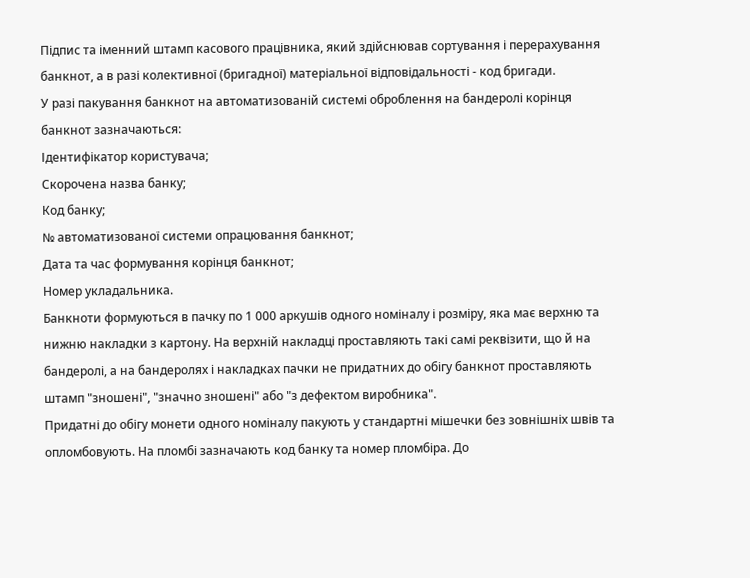Підпис та іменний штамп касового працівника, який здійснював сортування і перерахування банкнот, а в разі колективної (бригадної) матеріальної відповідальності - код бригади.
У разі пакування банкнот на автоматизованій системі оброблення на бандеролі корінця банкнот зазначаються:
Ідентифікатор користувача;
Скорочена назва банку;
Код банку;
№ автоматизованої системи опрацювання банкнот;
Дата та час формування корінця банкнот;
Номер укладальника.
Банкноти формуються в пачку по 1 000 аркушів одного номіналу і розміру, яка має верхню та нижню накладки з картону. На верхній накладці проставляють такі самі реквізити, що й на бандеролі, а на бандеролях і накладках пачки не придатних до обігу банкнот проставляють штамп "зношені", "значно зношені" або "з дефектом виробника".
Придатні до обігу монети одного номіналу пакують у стандартні мішечки без зовнішніх швів та опломбовують. На пломбі зазначають код банку та номер пломбіра. До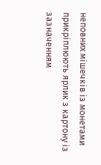неповних мішечків із монетами прикріплюють ярлик з картону із зазначенням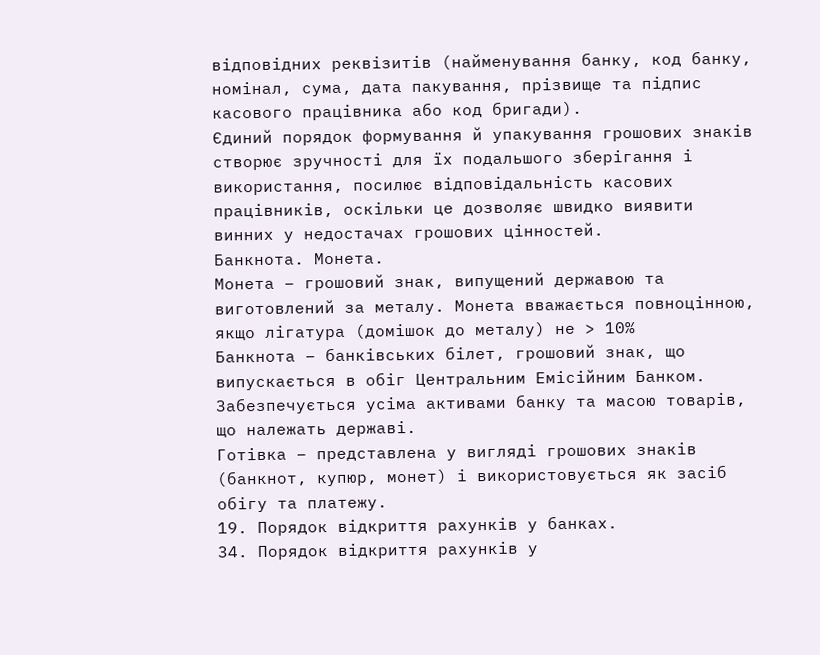відповідних реквізитів (найменування банку, код банку, номінал, сума, дата пакування, прізвище та підпис касового працівника або код бригади).
Єдиний порядок формування й упакування грошових знаків створює зручності для їх подальшого зберігання і використання, посилює відповідальність касових працівників, оскільки це дозволяє швидко виявити винних у недостачах грошових цінностей.
Банкнота. Монета.
Монета – грошовий знак, випущений державою та виготовлений за металу. Монета вважається повноцінною, якщо лігатура (домішок до металу) не > 10%
Банкнота – банківських білет, грошовий знак, що випускається в обіг Центральним Емісійним Банком. Забезпечується усіма активами банку та масою товарів, що належать державі.
Готівка – представлена у вигляді грошових знаків (банкнот, купюр, монет) і використовується як засіб обігу та платежу.
19. Порядок відкриття рахунків у банках.
34. Порядок відкриття рахунків у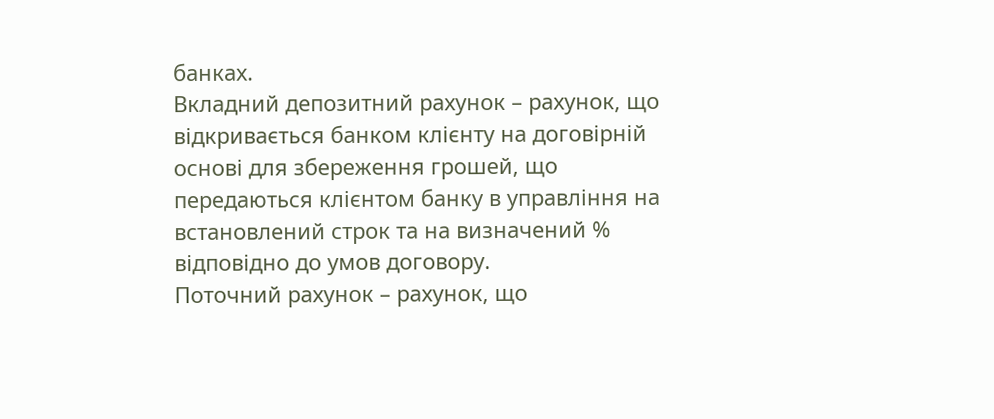банках.
Вкладний депозитний рахунок – рахунок, що відкривається банком клієнту на договірній основі для збереження грошей, що передаються клієнтом банку в управління на встановлений строк та на визначений % відповідно до умов договору.
Поточний рахунок – рахунок, що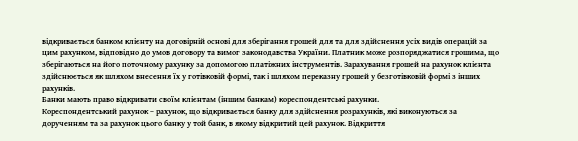відкривається банком клієнту на договірній основі для зберігання грошей для та для здійснення усіх видів операцій за цим рахунком, відповідно до умов договору та вимог законодавства України. Платник може розпоряджатися грошима, що зберігаються на його поточному рахунку за допомогою платіжних інструментів. Зарахування грошей на рахунок клієнта здійснюється як шляхом внесення їх у готівковій формі, так і шляхом переказну грошей у безготівковій формі з інших рахунків.
Банки мають право відкривати своїм клієнтам (іншим банкам) кореспондентські рахунки.
Кореспондентський рахунок – рахунок, що відкривається банку для здійснення розрахунків, які виконуються за дорученням та за рахунок цього банку у той банк, в якому відкритий цей рахунок. Відкриття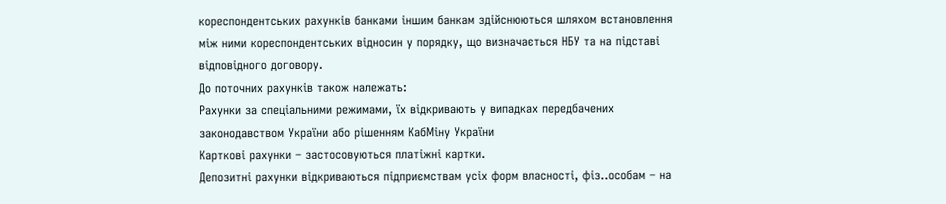кореспондентських рахунків банками іншим банкам здійснюються шляхом встановлення між ними кореспондентських відносин у порядку, що визначається НБУ та на підставі відповідного договору.
До поточних рахунків також належать:
Рахунки за спеціальними режимами, їх відкривають у випадках передбачених законодавством України або рішенням КабМіну України
Карткові рахунки – застосовуються платіжні картки.
Депозитні рахунки відкриваються підприємствам усіх форм власності, фіз..особам – на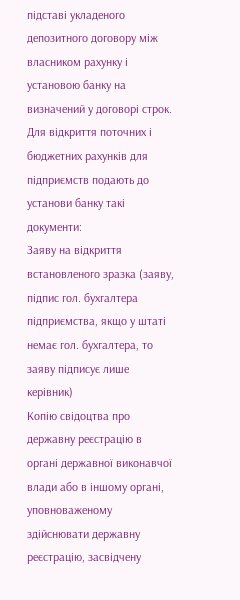підставі укладеного депозитного договору між власником рахунку і установою банку на визначений у договорі строк.
Для відкриття поточних і бюджетних рахунків для підприємств подають до установи банку такі документи:
Заяву на відкриття встановленого зразка (заяву, підпис гол. бухгалтера підприємства, якщо у штаті немає гол. бухгалтера, то заяву підписує лише керівник)
Копію свідоцтва про державну реєстрацію в органі державної виконавчої влади або в іншому органі, уповноваженому здійснювати державну реєстрацію, засвідчену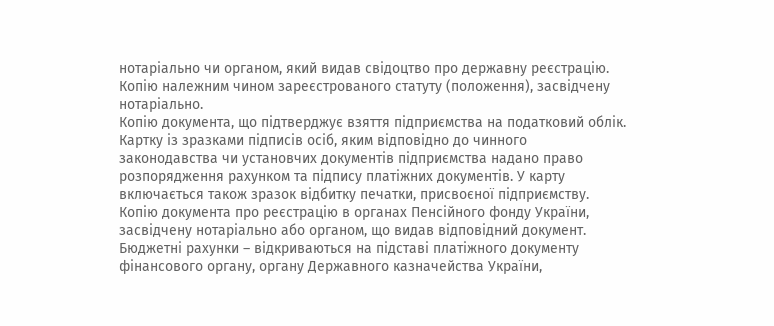нотаріально чи органом, який видав свідоцтво про державну реєстрацію.
Копію належним чином зареєстрованого статуту (положення), засвідчену нотаріально.
Копію документа, що підтверджує взяття підприємства на податковий облік.
Картку із зразками підписів осіб, яким відповідно до чинного законодавства чи установчих документів підприємства надано право розпорядження рахунком та підпису платіжних документів. У карту включається також зразок відбитку печатки, присвоєної підприємству.
Копію документа про реєстрацію в органах Пенсійного фонду України, засвідчену нотаріально або органом, що видав відповідний документ.
Бюджетні рахунки – відкриваються на підставі платіжного документу фінансового органу, органу Державного казначейства України,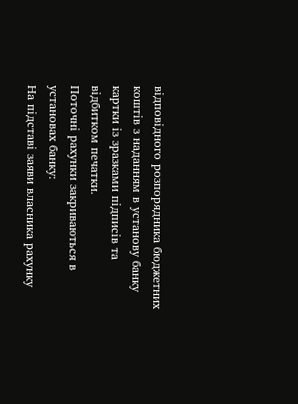відповідного розпорядника бюджетних коштів з наданням в установу банку картки із зразками підписів та відбитком печатки.
Поточні рахунки закриваються в установах банку:
На підставі заяви власника рахунку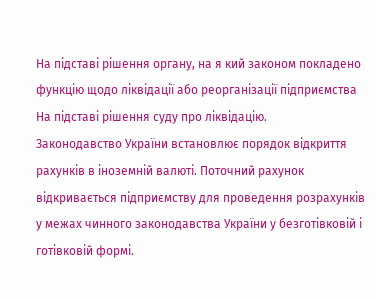На підставі рішення органу, на я кий законом покладено функцію щодо ліквідації або реорганізації підприємства
На підставі рішення суду про ліквідацію.
Законодавство України встановлює порядок відкриття рахунків в іноземній валюті. Поточний рахунок відкривається підприємству для проведення розрахунків у межах чинного законодавства України у безготівковій і готівковій формі.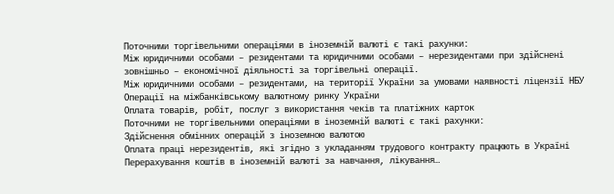Поточними торгівельними операціями в іноземній валюті є такі рахунки:
Між юридичними особами – резидентами та юридичними особами – нерезидентами при здійснені зовнішньо – економічної діяльності за торгівельні операції.
Між юридичними особами – резидентами, на території України за умовами наявності ліцензії НБУ
Операції на міжбанківському валютному ринку України
Оплата товарів, робіт, послуг з використання чеків та платіжних карток
Поточними не торгівельними операціями в іноземній валюті є такі рахунки:
Здійснення обмінних операцій з іноземною валютою
Оплата праці нерезидентів, які згідно з укладанням трудового контракту працюють в Україні
Перерахування коштів в іноземній валюті за навчання, лікування…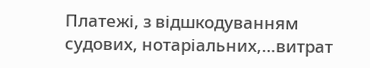Платежі, з відшкодуванням судових, нотаріальних,…витрат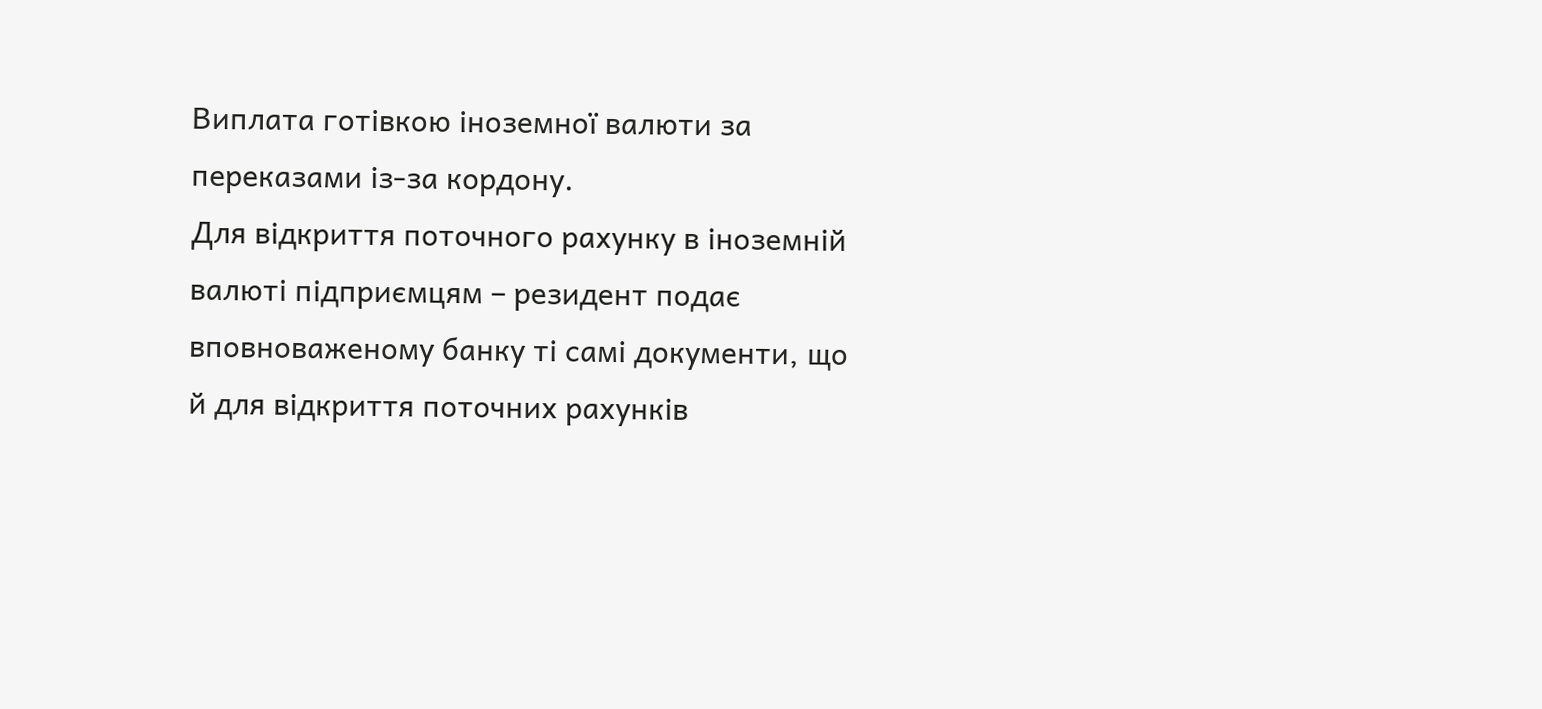Виплата готівкою іноземної валюти за переказами із-за кордону.
Для відкриття поточного рахунку в іноземній валюті підприємцям – резидент подає вповноваженому банку ті самі документи, що й для відкриття поточних рахунків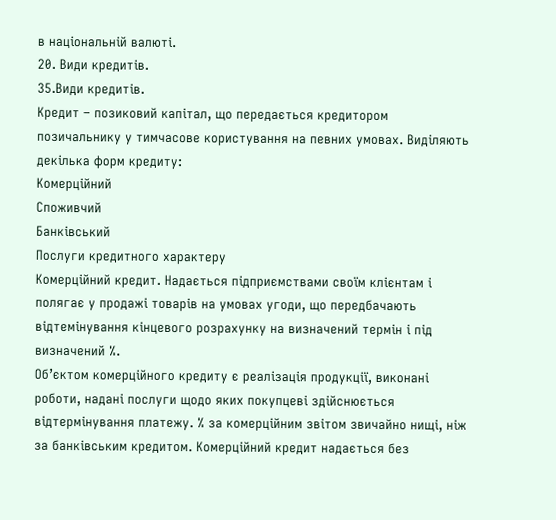в національній валюті.
20. Види кредитів.
35.Види кредитів.
Кредит – позиковий капітал, що передається кредитором позичальнику у тимчасове користування на певних умовах. Виділяють декілька форм кредиту:
Комерційний
Споживчий
Банківський
Послуги кредитного характеру
Комерційний кредит. Надається підприємствами своїм клієнтам і полягає у продажі товарів на умовах угоди, що передбачають відтемінування кінцевого розрахунку на визначений термін і під визначений %.
Об’єктом комерційного кредиту є реалізація продукції, виконані роботи, надані послуги щодо яких покупцеві здійснюється відтермінування платежу. % за комерційним звітом звичайно нищі, ніж за банківським кредитом. Комерційний кредит надається без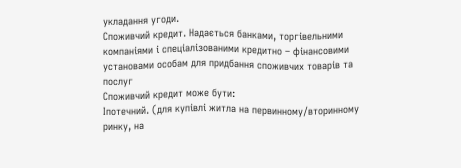укладання угоди.
Споживчий кредит. Надається банками, торгівельними компаніями і спеціалізованими кредитно – фінансовими установами особам для придбання споживчих товарів та послуг
Споживчий кредит може бути:
Іпотечний. (для купівлі житла на первинному/вторинному ринку, на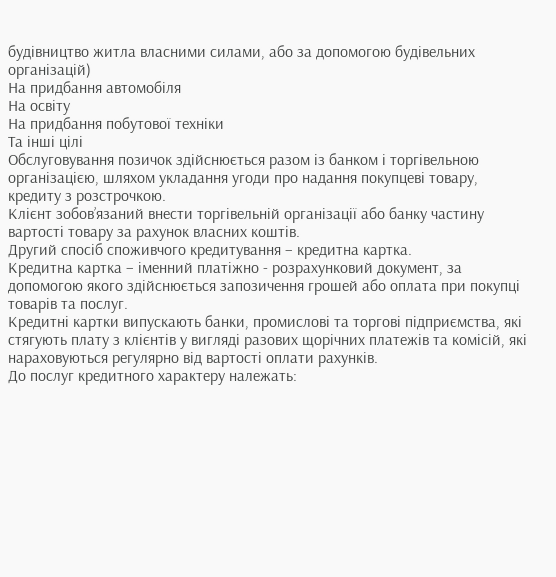будівництво житла власними силами, або за допомогою будівельних організацій)
На придбання автомобіля
На освіту
На придбання побутової техніки
Та інші цілі
Обслуговування позичок здійснюється разом із банком і торгівельною організацією, шляхом укладання угоди про надання покупцеві товару, кредиту з розстрочкою.
Клієнт зобов’язаний внести торгівельній організації або банку частину вартості товару за рахунок власних коштів.
Другий спосіб споживчого кредитування – кредитна картка.
Кредитна картка – іменний платіжно - розрахунковий документ, за допомогою якого здійснюється запозичення грошей або оплата при покупці товарів та послуг.
Кредитні картки випускають банки, промислові та торгові підприємства, які стягують плату з клієнтів у вигляді разових щорічних платежів та комісій, які нараховуються регулярно від вартості оплати рахунків.
До послуг кредитного характеру належать: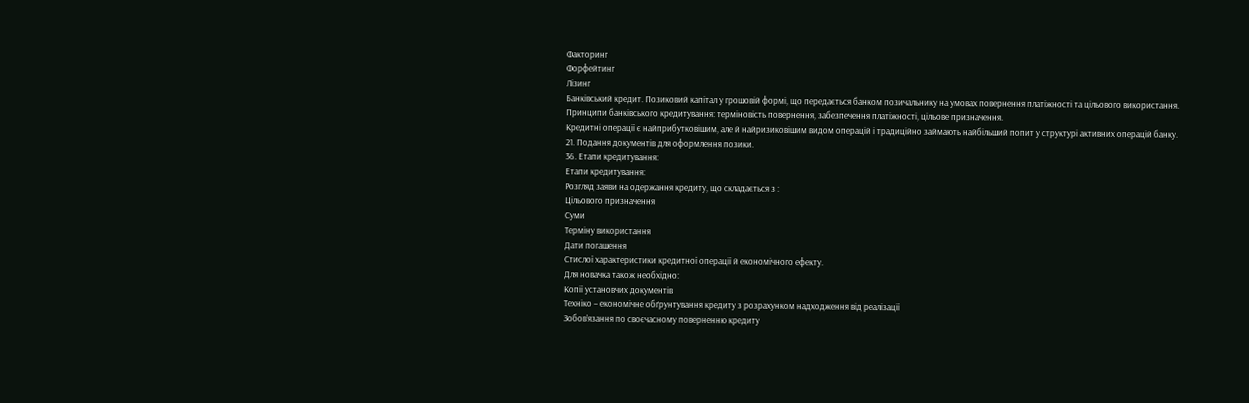Факторинг
Форфейтинг
Лізинг
Банківський кредит. Позиковий капітал у грошовій формі, що передається банком позичальнику на умовах повернення платіжності та цільового використання.
Принципи банківського кредитування: терміновість повернення, забезпечення платіжності, цільове призначення.
Кредитні операції є найприбутковішим, але й найризиковішим видом операцій і традиційно займають найбільший попит у структурі активних операцій банку.
21. Подання документів для оформлення позики.
36. Етапи кредитування:
Етапи кредитування:
Розгляд заяви на одержання кредиту, що складається з :
Цільового призначення
Суми
Терміну використання
Дати погашення
Стислої характеристики кредитної операції й економічного ефекту.
Для новачка також необхідно:
Копії установчих документів
Техніко – економічне обґрунтування кредиту з розрахунком надходження від реалізації
Зобов’язання по своєчасному поверненню кредиту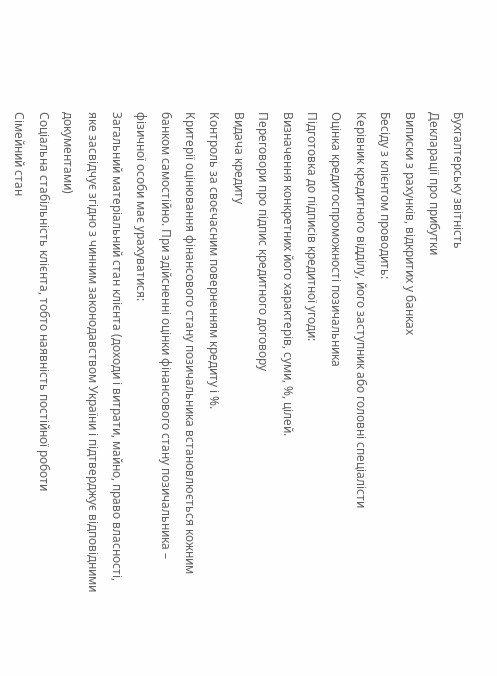Бухгалтерську звітність
Декларації про прибутки
Виписки з рахунків, відкритих у банках
Бесіду з клієнтом проводить:
Керівник кредитного відділу, його заступник або головні спеціалісти
Оцінка кредитоспроможності позичальника
Підготовка до підписів кредитної угоди:
Визначення конкретних його характерів, суми, %, цілей.
Переговори про підпис кредитного договору
Видача кредиту
Контроль за своєчасним поверненням кредиту і %.
Критерії оцінювання фінансового стану позичальника встановлюється кожним банком самостійно. При здійсненні оцінки фінансового стану позичальника – фізичної особи має урахуватися:
Загальний матеріальний стан клієнта (доходи і витрати, майно, право власності, яке засвідчує згідно з чинним законодавством України і підтверджує відповідними документами)
Соціальна стабільність клієнта, тобто наявність постійної роботи
Сімейний стан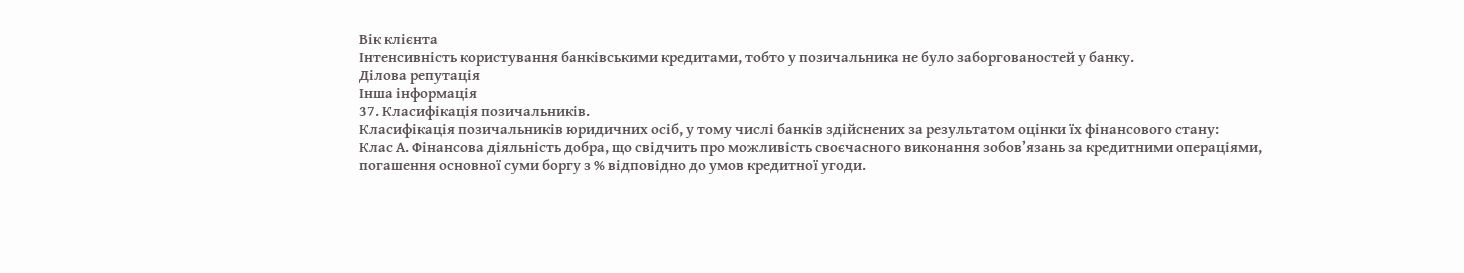Вік клієнта
Інтенсивність користування банківськими кредитами, тобто у позичальника не було заборгованостей у банку.
Ділова репутація
Інша інформація
37. Класифікація позичальників.
Класифікація позичальників юридичних осіб, у тому числі банків здійснених за результатом оцінки їх фінансового стану:
Клас А. Фінансова діяльність добра, що свідчить про можливість своєчасного виконання зобов’язань за кредитними операціями, погашення основної суми боргу з % відповідно до умов кредитної угоди.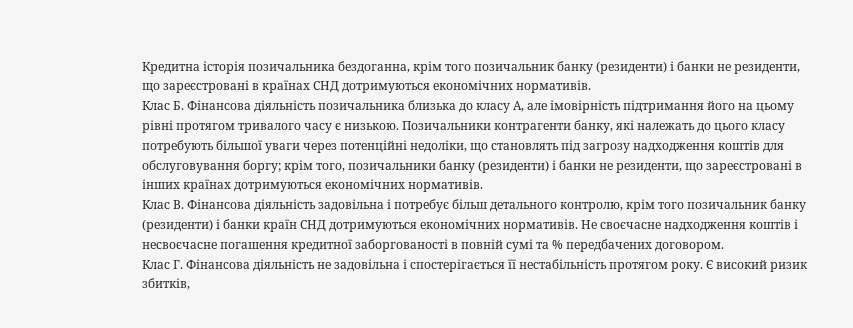Кредитна історія позичальника бездоганна, крім того позичальник банку (резиденти) і банки не резиденти, що зареєстровані в країнах СНД дотримуються економічних нормативів.
Клас Б. Фінансова діяльність позичальника близька до класу А, але імовірність підтримання його на цьому рівні протягом тривалого часу є низькою. Позичальники контрагенти банку, які належать до цього класу потребують більшої уваги через потенційні недоліки, що становлять під загрозу надходження коштів для обслуговування боргу; крім того, позичальники банку (резиденти) і банки не резиденти, що зареєстровані в інших країнах дотримуються економічних нормативів.
Клас В. Фінансова діяльність задовільна і потребує більш детального контролю, крім того позичальник банку (резиденти) і банки країн СНД дотримуються економічних нормативів. Не своєчасне надходження коштів і несвоєчасне погашення кредитної заборгованості в повній сумі та % передбачених договором.
Клас Г. Фінансова діяльність не задовільна і спостерігається її нестабільність протягом року. Є високий ризик збитків,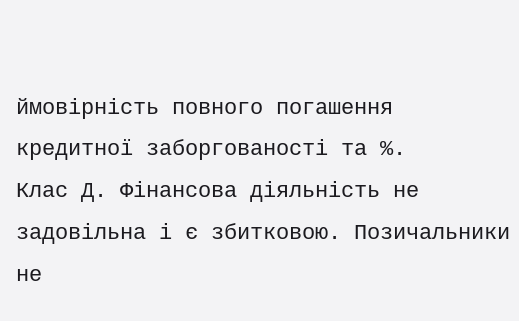ймовірність повного погашення кредитної заборгованості та %.
Клас Д. Фінансова діяльність не задовільна і є збитковою. Позичальники не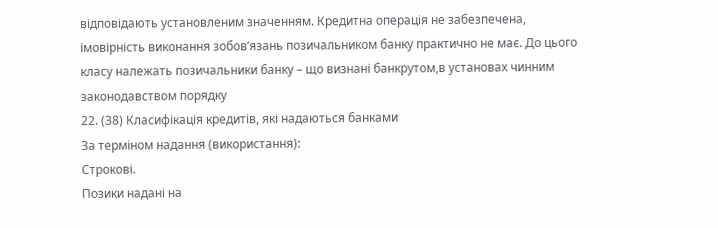відповідають установленим значенням. Кредитна операція не забезпечена, імовірність виконання зобов’язань позичальником банку практично не має. До цього класу належать позичальники банку – що визнані банкрутом,в установах чинним законодавством порядку
22. (38) Класифікація кредитів, які надаються банками
За терміном надання (використання):
Строкові.
Позики надані на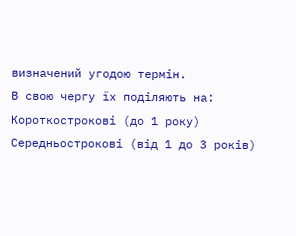визначений угодою термін.
В свою чергу їх поділяють на:
Короткострокові (до 1 року)
Середньострокові (від 1 до 3 років)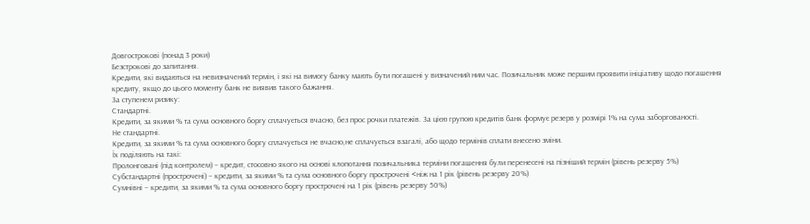Довгострокові (понад 3 роки)
Безстрокові до запитання.
Кредити, які видаються на невизначений термін, і які на вимогу банку мають бути погашені у визначений ним час. Позичальник може першим проявити ініціативу щодо погашення кредиту, якщо до цього моменту банк не виявив такого бажання.
За ступенем ризику:
Стандартні.
Кредити, за якими % та сума основного боргу сплачується вчасно, без прос рочки платежів. За цією групою кредитів банк формує резерв у розмірі 1% на сума заборгованості.
Не стандартні.
Кредити, за якими % та сума основного боргу сплачується не вчасно,не сплачується взагалі, або щодо термінів сплати внесено зміни.
Їх поділяють на такі:
Пролонговані (під контролем) – кредит, стосовно якого на основі клопотання позичальника терміни погашення були перенесені на пізніший термін (рівень резерву 5%)
Субстандартні (прострочені) – кредити, за якими % та сума основного боргу прострочені <ніж на 1 рік (рівень резерву 20%)
Сумнівні – кредити, за якими % та сума основного боргу прострочені на 1 рік (рівень резерву 50%)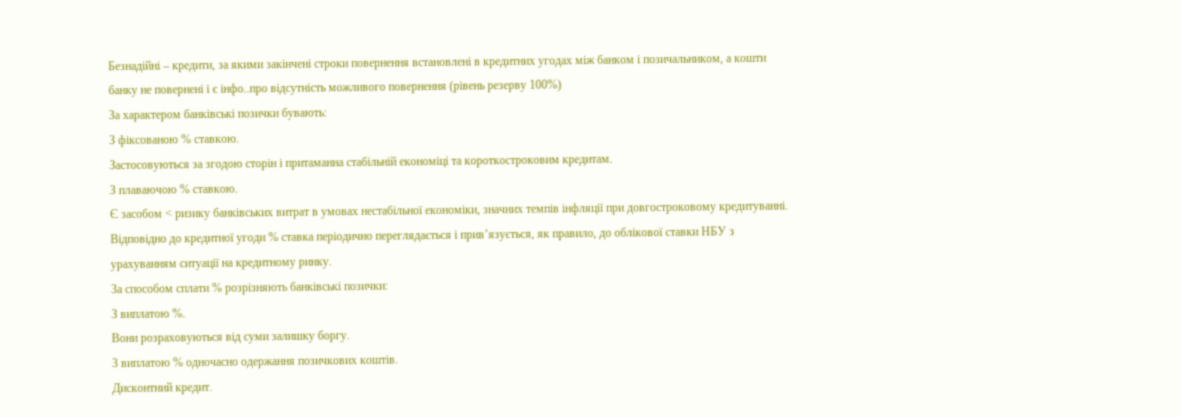Безнадійні – кредити, за якими закінчені строки повернення встановлені в кредитних угодах між банком і позичальником, а кошти банку не повернені і є інфо..про відсутність можливого повернення (рівень резерву 100%)
За характером банківські позички бувають:
З фіксованою % ставкою.
Застосовуються за згодою сторін і притаманна стабільній економіці та короткостроковим кредитам.
З плаваючою % ставкою.
Є засобом < ризику банківських витрат в умовах нестабільної економіки, значних темпів інфляції при довгостроковому кредитуванні. Відповідно до кредитної угоди % ставка періодично переглядається і прив’язується, як правило, до облікової ставки НБУ з урахуванням ситуації на кредитному ринку.
За способом сплати % розрізняють банківські позички:
З виплатою %.
Вони розраховуються від суми залишку боргу.
З виплатою % одночасно одержання позичкових коштів.
Дисконтний кредит.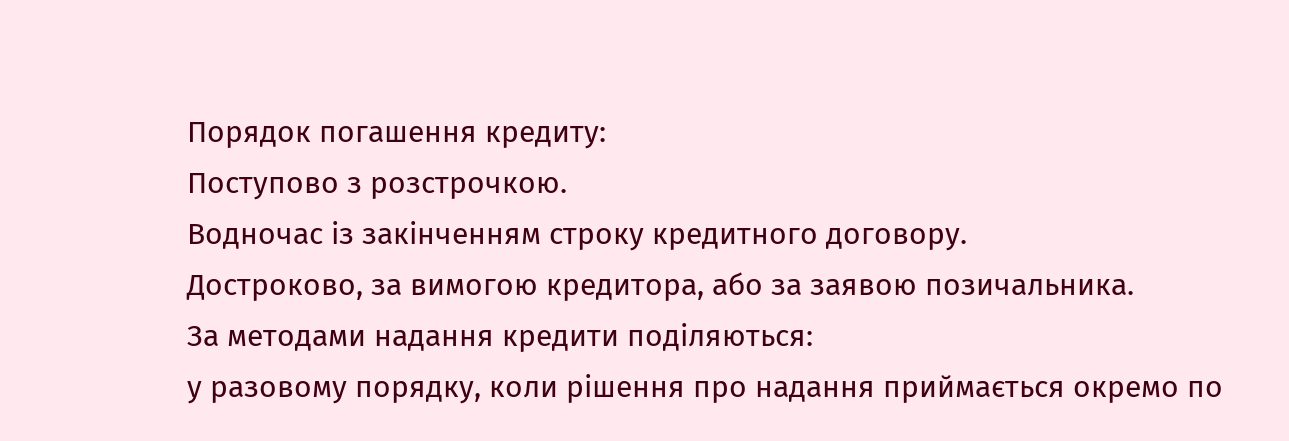Порядок погашення кредиту:
Поступово з розстрочкою.
Водночас із закінченням строку кредитного договору.
Достроково, за вимогою кредитора, або за заявою позичальника.
За методами надання кредити поділяються:
у разовому порядку, коли рішення про надання приймається окремо по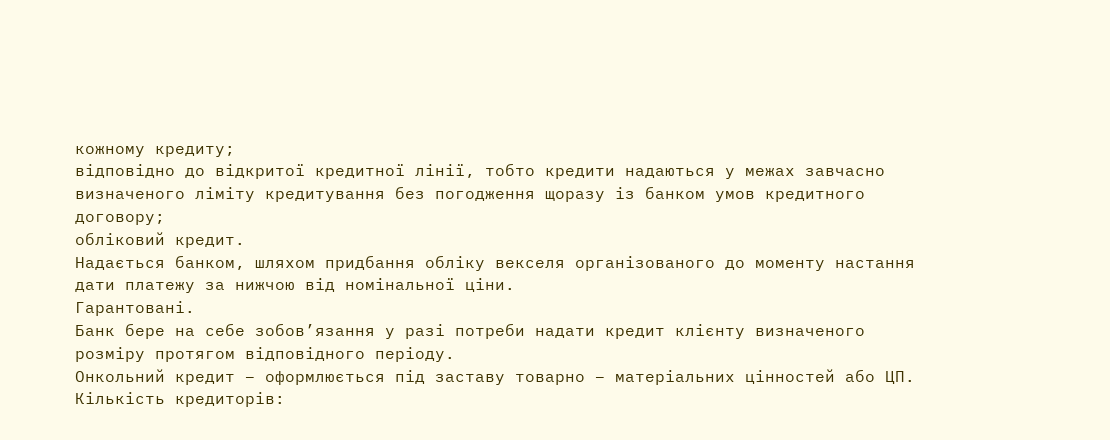кожному кредиту;
відповідно до відкритої кредитної лінії, тобто кредити надаються у межах завчасно визначеного ліміту кредитування без погодження щоразу із банком умов кредитного договору;
обліковий кредит.
Надається банком, шляхом придбання обліку векселя організованого до моменту настання дати платежу за нижчою від номінальної ціни.
Гарантовані.
Банк бере на себе зобов’язання у разі потреби надати кредит клієнту визначеного розміру протягом відповідного періоду.
Онкольний кредит – оформлюється під заставу товарно – матеріальних цінностей або ЦП.
Кількість кредиторів: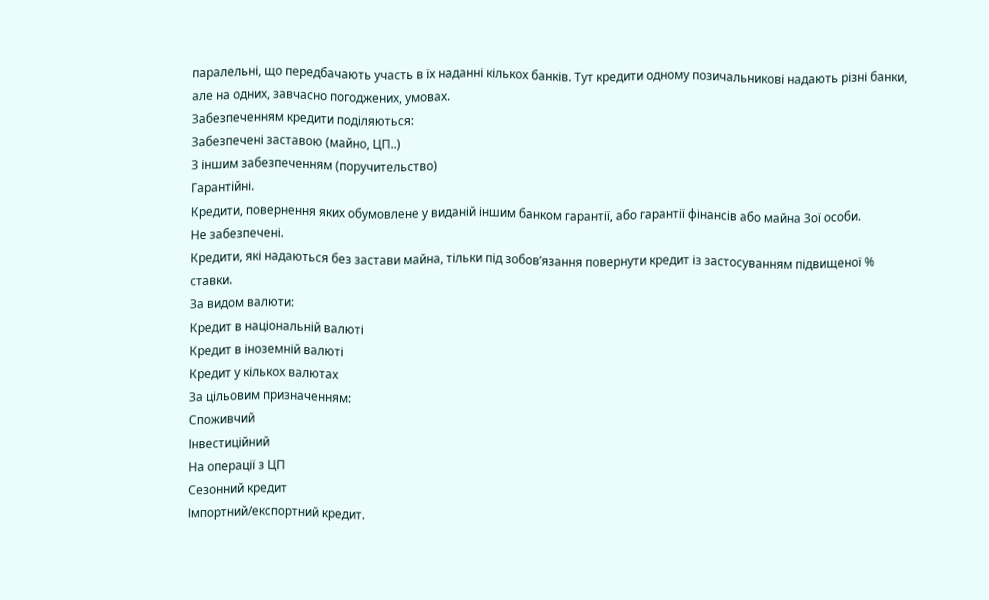паралельні, що передбачають участь в їх наданні кількох банків. Тут кредити одному позичальникові надають різні банки, але на одних, завчасно погоджених, умовах.
Забезпеченням кредити поділяються:
Забезпечені заставою (майно, ЦП..)
З іншим забезпеченням (поручительство)
Гарантійні.
Кредити, повернення яких обумовлене у виданій іншим банком гарантії, або гарантії фінансів або майна 3ої особи.
Не забезпечені.
Кредити, які надаються без застави майна, тільки під зобов’язання повернути кредит із застосуванням підвищеної % ставки.
За видом валюти:
Кредит в національній валюті
Кредит в іноземній валюті
Кредит у кількох валютах
За цільовим призначенням:
Споживчий
Інвестиційний
На операції з ЦП
Сезонний кредит
Імпортний/експортний кредит.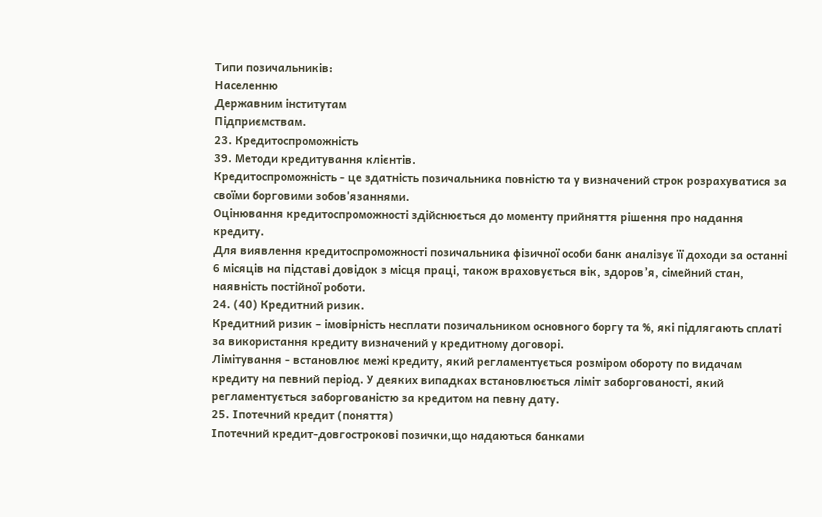Типи позичальників:
Населенню
Державним інститутам
Підприємствам.
23. Кредитоспроможність
39. Методи кредитування клієнтів.
Кредитоспроможність - це здатність позичальника повністю та у визначений строк розрахуватися за своїми борговими зобов'язаннями.
Оцінювання кредитоспроможності здійснюється до моменту прийняття рішення про надання кредиту.
Для виявлення кредитоспроможності позичальника фізичної особи банк аналізує її доходи за останні 6 місяців на підставі довідок з місця праці, також враховується вік, здоров’я, сімейний стан, наявність постійної роботи.
24. (40) Кредитний ризик.
Кредитний ризик – імовірність несплати позичальником основного боргу та %, які підлягають сплаті за використання кредиту визначений у кредитному договорі.
Лімітування - встановлює межі кредиту, який регламентується розміром обороту по видачам кредиту на певний період. У деяких випадках встановлюється ліміт заборгованості, який регламентується заборгованістю за кредитом на певну дату.
25. Іпотечний кредит (поняття)
Іпотечний кредит-довгострокові позички,що надаються банками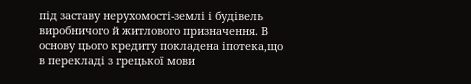під заставу нерухомості-землі і будівель виробничого й житлового призначення. В основу цього кредиту покладена іпотека,що в перекладі з грецької мови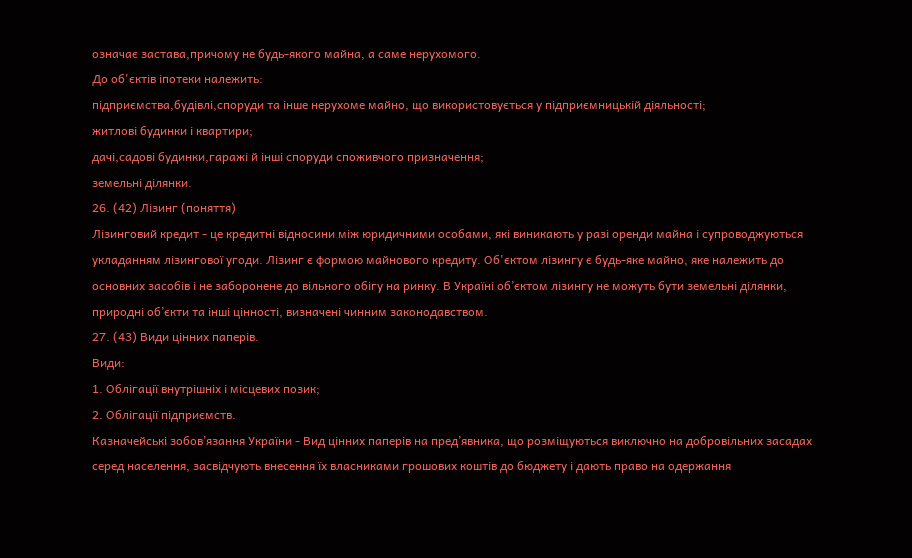означає застава,причому не будь-якого майна, а саме нерухомого.
До об'єктів іпотеки належить:
підприємства,будівлі,споруди та інше нерухоме майно, що використовується у підприємницькій діяльності;
житлові будинки і квартири;
дачі,садові будинки,гаражі й інші споруди споживчого призначення;
земельні ділянки.
26. (42) Лізинг (поняття)
Лізинговий кредит - це кредитні відносини між юридичними особами, які виникають у разі оренди майна і супроводжуються укладанням лізингової угоди. Лізинг є формою майнового кредиту. Об'єктом лізингу є будь-яке майно, яке належить до основних засобів і не заборонене до вільного обігу на ринку. В Україні об’єктом лізингу не можуть бути земельні ділянки, природні об’єкти та інші цінності, визначені чинним законодавством.
27. (43) Види цінних паперів.
Види:
1. Облігації внутрішніх і місцевих позик;
2. Облігації підприємств.
Казначейські зобов’язання України - Вид цінних паперів на пред’явника, що розміщуються виключно на добровільних засадах серед населення, засвідчують внесення їх власниками грошових коштів до бюджету і дають право на одержання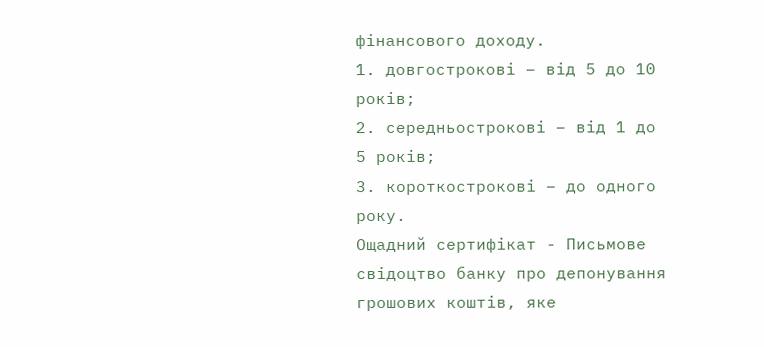фінансового доходу.
1. довгострокові – від 5 до 10 років;
2. середньострокові – від 1 до 5 років;
3. короткострокові – до одного року.
Ощадний сертифікат - Письмове свідоцтво банку про депонування грошових коштів, яке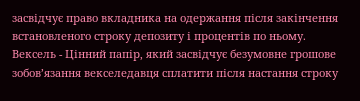засвідчує право вкладника на одержання після закінчення встановленого строку депозиту і процентів по ньому.
Вексель - Цінний папір, який засвідчує безумовне грошове зобов’язання векселедавця сплатити після настання строку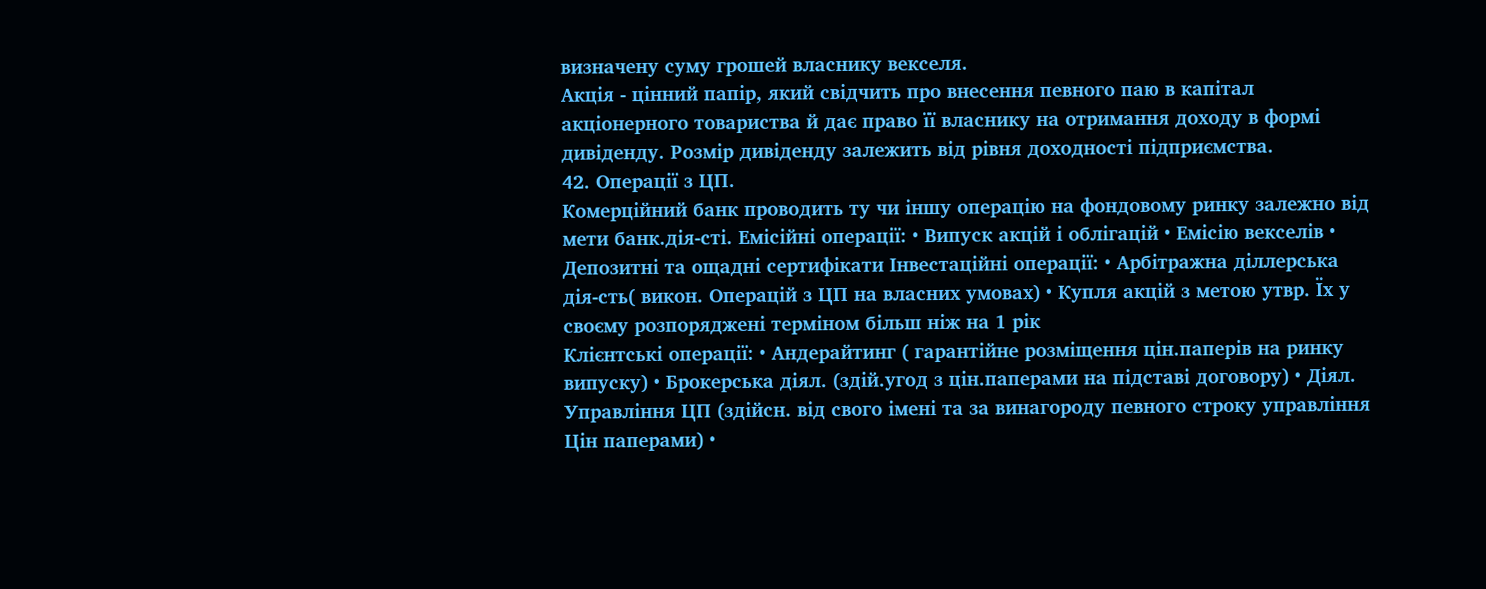визначену суму грошей власнику векселя.
Акція - цінний папір, який свідчить про внесення певного паю в капітал акціонерного товариства й дає право її власнику на отримання доходу в формі дивіденду. Розмір дивіденду залежить від рівня доходності підприємства.
42. Операції з ЦП.
Комерційний банк проводить ту чи іншу операцію на фондовому ринку залежно від мети банк.дія-сті. Емісійні операції: • Випуск акцій і облігацій • Емісію векселів • Депозитні та ощадні сертифікати Інвестаційні операції: • Арбітражна діллерська дія-сть( викон. Операцій з ЦП на власних умовах) • Купля акцій з метою утвр. Їх у своєму розпоряджені терміном більш ніж на 1 рік
Клієнтські операції: • Андерайтинг ( гарантійне розміщення цін.паперів на ринку випуску) • Брокерська діял. (здій.угод з цін.паперами на підставі договору) • Діял. Управління ЦП (здійсн. від свого імені та за винагороду певного строку управління Цін паперами) •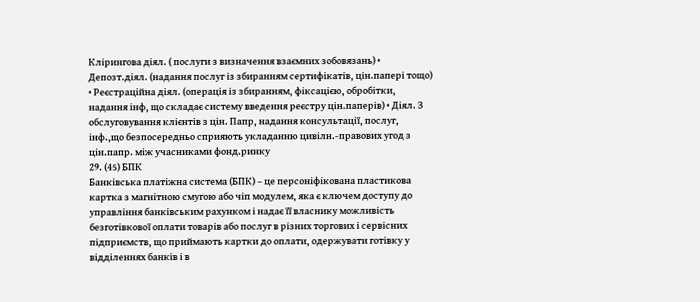Клірингова діял. ( послуги з визначення взаємних зобовязань) • Депозт.діял. (надання послуг із збиранням сертифікатів, цін.папері тощо) • Реєстраційна діял. (операція із збиранням, фіксацією, обробітки, надання інф, що складає систему введення реєстру цін.паперів) • Діял. З обслуговування клієнтів з цін. Папр, надання консультації, послуг, інф.,що безпосередньо сприяють укладанню цивілн.-правових угод з цін.папр. між учасниками фонд.ринку
29. (45) БПК
Банківська платіжна система (БПК) – це персоніфікована пластикова картка з магнітною смугою або чіп модулем, яка є ключем доступу до управління банківським рахунком і надає її власнику можливість безготівкової оплати товарів або послуг в різних торгових і сервісних підприємств, що приймають картки до оплати, одержувати готівку у відділеннях банків і в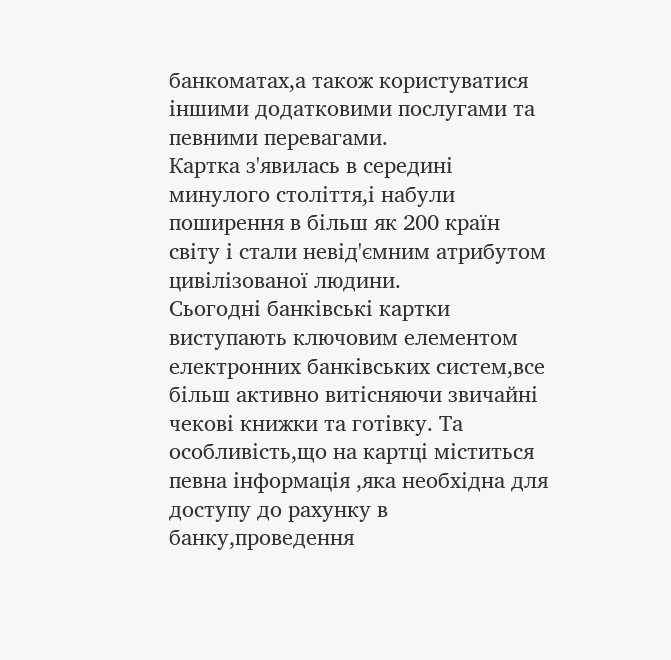банкоматах,а також користуватися іншими додатковими послугами та певними перевагами.
Картка з'явилась в середині минулого століття,і набули поширення в більш як 200 країн світу і стали невід'ємним атрибутом цивілізованої людини.
Сьогодні банківські картки виступають ключовим елементом електронних банківських систем,все більш активно витісняючи звичайні чекові книжки та готівку. Та особливість,що на картці міститься певна інформація ,яка необхідна для доступу до рахунку в банку,проведення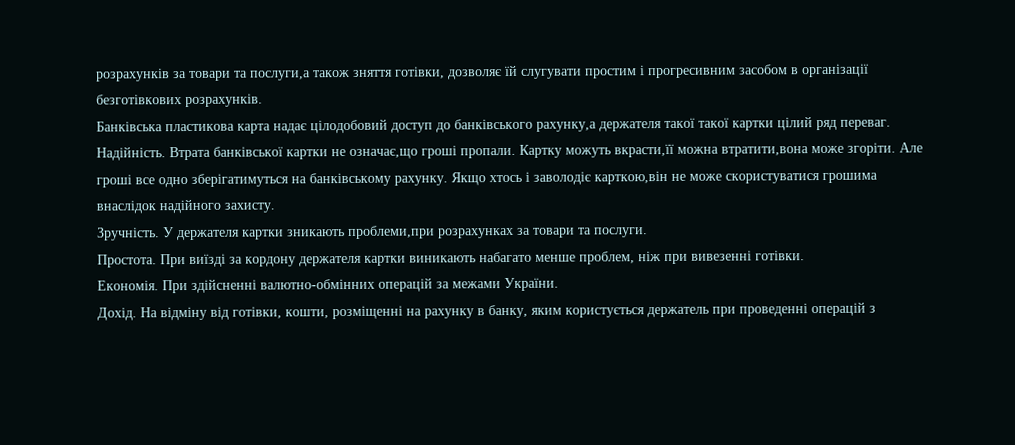розрахунків за товари та послуги,а також зняття готівки, дозволяє їй слугувати простим і прогресивним засобом в організації безготівкових розрахунків.
Банківська пластикова карта надає цілодобовий доступ до банківського рахунку,а держателя такої такої картки цілий ряд переваг.
Надійність. Втрата банківської картки не означає,що гроші пропали. Картку можуть вкрасти,її можна втратити,вона може згоріти. Але гроші все одно зберігатимуться на банківському рахунку. Якщо хтось і заволодіє карткою,він не може скористуватися грошима внаслідок надійного захисту.
Зручність. У держателя картки зникають проблеми,при розрахунках за товари та послуги.
Простота. При виїзді за кордону держателя картки виникають набагато менше проблем, ніж при вивезенні готівки.
Економія. При здійсненні валютно-обмінних операцій за межами України.
Дохід. На відміну від готівки, кошти, розміщенні на рахунку в банку, яким користується держатель при проведенні операцій з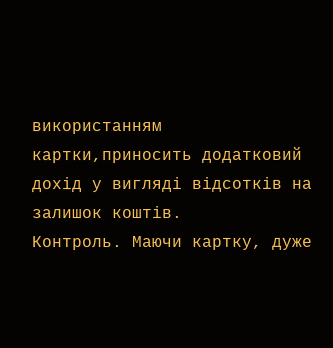використанням картки,приносить додатковий дохід у вигляді відсотків на залишок коштів.
Контроль. Маючи картку, дуже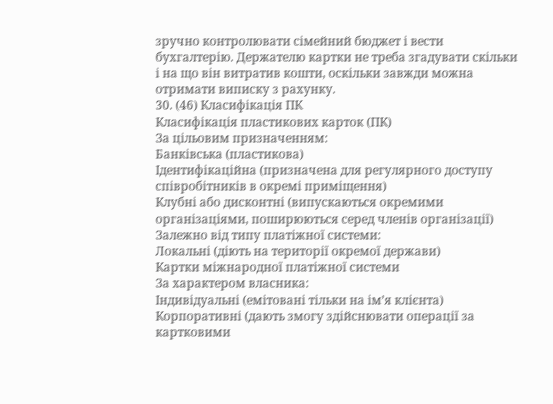зручно контролювати сімейний бюджет і вести бухгалтерію. Держателю картки не треба згадувати скільки і на що він витратив кошти, оскільки завжди можна отримати виписку з рахунку.
30. (46) Класифікація ПК
Класифікація пластикових карток (ПК)
За цільовим призначенням:
Банківська (пластикова)
Ідентифікаційна (призначена для регулярного доступу співробітників в окремі приміщення)
Клубні або дисконтні (випускаються окремими організаціями, поширюються серед членів організації)
Залежно від типу платіжної системи:
Локальні (діють на території окремої держави)
Картки міжнародної платіжної системи
За характером власника:
Індивідуальні (емітовані тільки на ім’я клієнта)
Корпоративні (дають змогу здійснювати операції за картковими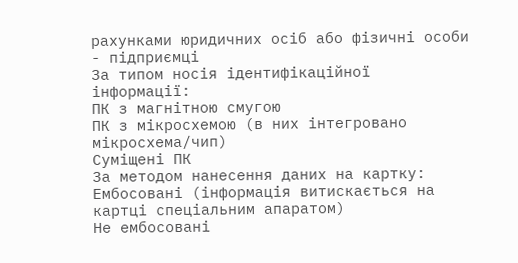рахунками юридичних осіб або фізичні особи - підприємці
За типом носія ідентифікаційної інформації:
ПК з магнітною смугою
ПК з мікросхемою (в них інтегровано мікросхема/чип)
Суміщені ПК
За методом нанесення даних на картку:
Ембосовані (інформація витискається на картці спеціальним апаратом)
Не ембосовані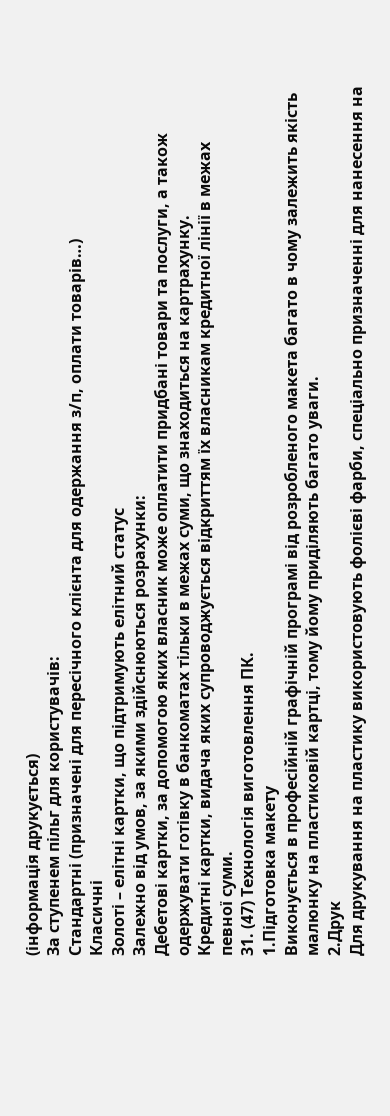(інформація друкується)
За ступенем пільг для користувачів:
Стандартні (призначені для пересічного клієнта для одержання з/п, оплати товарів…)
Класичні
Золоті – елітні картки, що підтримують елітний статус
Залежно від умов, за якими здійснюються розрахунки:
Дебетові картки, за допомогою яких власник може оплатити придбані товари та послуги, а також одержувати готівку в банкоматах тільки в межах суми, що знаходиться на картрахунку.
Кредитні картки, видача яких супроводжується відкриттям їх власникам кредитної лінії в межах певної суми.
31. (47) Технологія виготовлення ПК.
1.Підготовка макету
Виконується в професійній графічній програмі від розробленого макета багато в чому залежить якість малюнку на пластиковій картці, тому йому приділяють багато уваги.
2.Друк
Для друкування на пластику використовують фолієві фарби, спеціально призначенні для нанесення на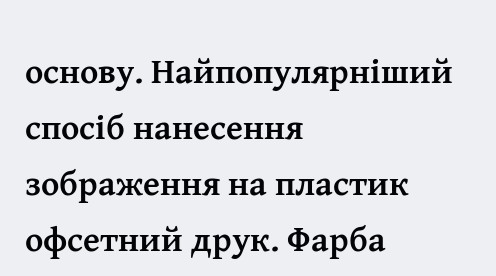основу. Найпопулярніший спосіб нанесення зображення на пластик офсетний друк. Фарба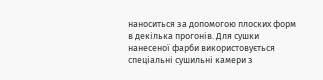наноситься за допомогою плоских форм в декілька прогонів. Для сушки нанесеної фарби використовується спеціальні сушильні камери з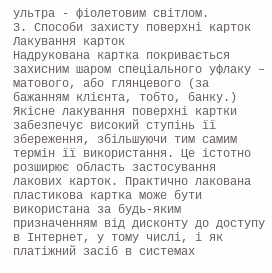ультра - фіолетовим світлом.
3. Способи захисту поверхні карток
Лакування карток
Надрукована картка покривається захисним шаром спеціального уфлаку – матового, або глянцевого (за бажанням клієнта, тобто, банку.)
Якісне лакування поверхні картки забезпечує високий ступінь її збереження, збільшуючи тим самим термін її використання. Це істотно розширює область застосування лакових карток. Практично лакована пластикова картка може бути використана за будь-яким призначенням від дисконту до доступу в Інтернет, у тому числі, і як платіжний засіб в системах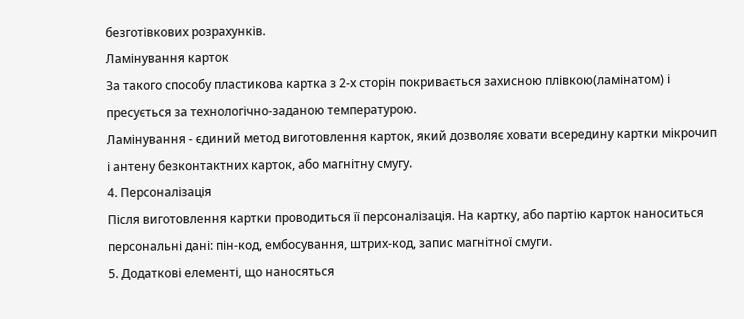безготівкових розрахунків.
Ламінування карток
За такого способу пластикова картка з 2-х сторін покривається захисною плівкою(ламінатом) і пресується за технологічно-заданою температурою.
Ламінування - єдиний метод виготовлення карток, який дозволяє ховати всередину картки мікрочип і антену безконтактних карток, або магнітну смугу.
4. Персоналізація
Після виготовлення картки проводиться її персоналізація. На картку, або партію карток наноситься персональні дані: пін-код, ембосування, штрих-код, запис магнітної смуги.
5. Додаткові елементі, що наносяться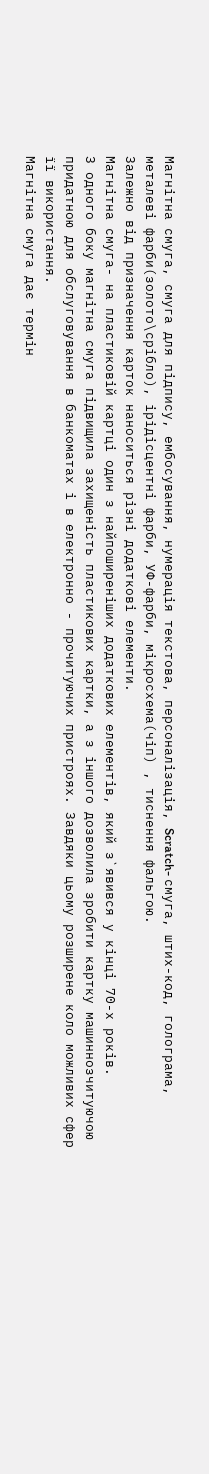Магнітна смуга, смуга для підпису, ембосування, нумерація текстова, персоналізація, Scratch- смуга, штих-код, голограма, металеві фарби(золото\срібло), ірідісцентні фарби, УФ-фарби, мікросхема(чіп) , тиснення фальгою.
Залежно від призначення карток наноситься різні додаткові елементи.
Магнітна смуга- на пластиковій картці один з найпоширеніших додаткових елементів, який з`явився у кінці 70-х років.
З одного боку магнітна смуга підвищила захищеність пластикових картки, а з іншого дозволила зробити картку машиннозчитуючою придатною для обслуговування в банкоматах і в електронно - прочитуючих пристроях. Завдяки цьому розширене коло можливих сфер її використання.
Магнітна смуга дає термін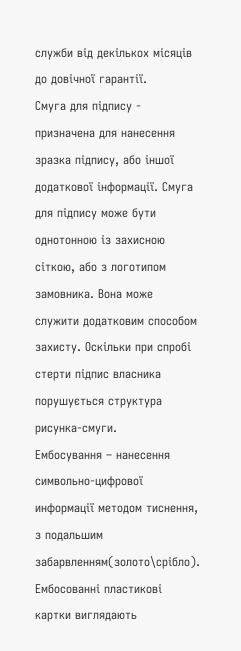служби від декількох місяців до довічної гарантії.
Смуга для підпису - призначена для нанесення зразка підпису, або іншої додаткової інформації. Смуга для підпису може бути однотонною із захисною сіткою, або з логотипом замовника. Вона може служити додатковим способом захисту. Оскільки при спробі стерти підпис власника порушується структура рисунка-смуги.
Ембосування – нанесення символьно-цифрової информації методом тиснення, з подальшим забарвленням(золото\срібло). Ембосованні пластикові картки виглядають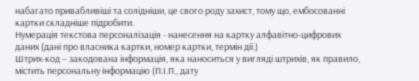набагато привабливіші та солідніши, це свого роду захист, тому що, ембосованні картки складніше підробити.
Нумерація текстова персоналізація - нанесення на картку алфавітно-цифрових даних (дані про власника картки, номер картки, термін дії.)
Штрих-код – закодована інформація, яка наноситься у вигляді штрихів, як правило, містить персональну інформацію (П.І.П., дату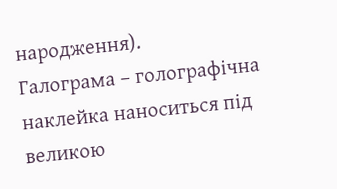народження).
Галограма – голографічна наклейка наноситься під великою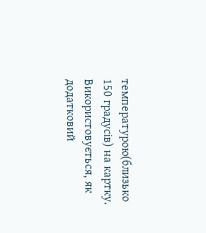температурою(близько 150 градусів) на картку. Використовується, як додатковий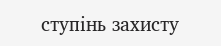ступінь захисту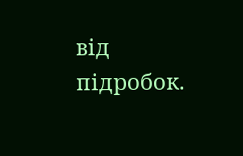від підробок.